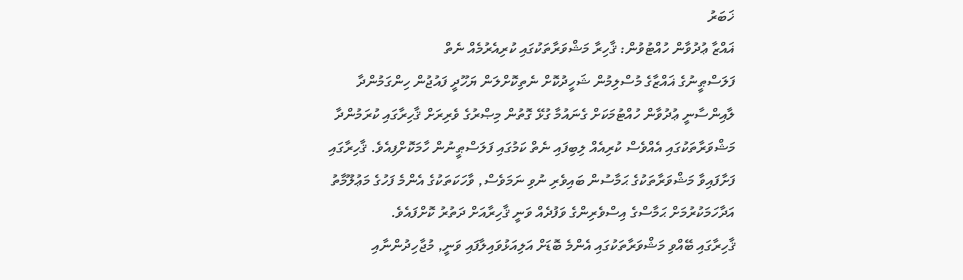ޚަބަރު
ޣައްޒާ ޢުދުވާން ހުއްޓުވުން: ޤާހިރާ މަޝްވަރާތަކުގައި ކުރިއެރުމެއް ނެތް
ފަލަސްޠީނުގެ ޣައްޒާގެ މުސްލިމުން ޝަހީދުކޮށް ނެތިކޮށްލަން ޔަހޫދީ ފައުޖުން ހިންގަމުންދާ ލާއިންސާނީ ޢުދުވާން ހުއްޓުމަކަށް ގެނައުމާ ގުޅޭ ގޮތުން މިޞްރުގެ ވެރިރަށް ޤާހިރާގައި ކުރަމުންދާ މަޝްވަރާތަކުގައި އެއްވެސް ކުރިއެއް ލިބިފައި ނެތް ކަމުގައި ފަލަސްޠީނުން ހާމަކޮށްފިއެވެ. ޤާހިރާގައި ފަށާފައިވާ މަޝްވަރާތަކުގެ ޙަމާސުން ބައިވެރި ނުވި ނަމަވެސް, ވާހަކަތަކުގެ އެންމެ ފަހުގެ މަޢުލޫމާތު އަދާހަމަކުރުމަށް ޙަމާސްގެ އިސްވެރިންގެ ވަފުދެއް ވަނީ ޤާހިރާއަށް ދަތުރު ކޮށްފައެވެ.
ޤާހިރާގައި ބޭއްވި މަޝްވަރާތަކުގައި އެންމެ ބޮޑަށް އަލިއަޅުވައިލާފައި ވަނީ, މުޖާހިދުންނާއި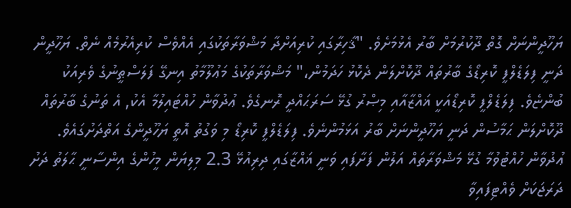ޔަހޫދީންނަށް ގޮތް ދޫކުރުމަށް ބާރު އެޅުމަށެވެ. "ޤާހިރާގައި ކުރިއަށްދާ މަޝްވަރާތަކުގައި އެއްވެސް ކުރިއެރުމެއް ނެތް. ޔަހޫދީން ދަނީ ފިލަޑެލްފީ ކޮރިޑޯގެ ބާރުތައް ދޫކޮށްލަން ދެކޮޅު ހަދަމުން،" މަޝްވަރާތަކުގެ މަޢުލޫމާތު އިނގޭ ފަލަސްޠީނުގެ ވެރިއަކު ބުންޏެވެ. ފިލަޑެލްފީ ކޮރިޑޯއަކީ ޣައްޒާއާއި މިޞްރު ގުޅޭ ސަރަޙައްދީ ރޮނގެވެ. ޢުދުވާން ހުއްޓައިލުމާ އެކު, އެ ތަނުގެ ބާރުތައް ދޫކޮށްލަން ޙަމާސުން ދަނީ ޔަހޫދީންނަށް ބާރު އަޅަމުންނެވެ. ފިލަޑެލްފީ ކޮރިޑޯ މި ވަގުތު އޮތީ ޔަހޫދީންގެ އަތްދަށުގައެވެ.
ޢުދުވާން ހުއްޓުވުމާ ގުޅޭ މަޝްވަރާތައް އަލުން ފަށާފައި ވަނީ ޣައްޒާގައި ދިރިއުޅޭ 2.3 މިލިޔަން މީހުންގެ އިންސާނީ ޙާލަތު ދަށު ދަރަޖަކަށް ވެއްޓިފައިވާ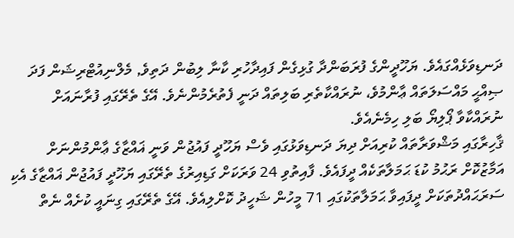ދަނޑިވަޅެއްގައެވެ. ޔަހޫދީންގެ ފުރަބަންދާ ގުޅިގެން ފައިދާހުރި ކާނާ ލިބުން ދަތިވެ, މެލްނިއުޓްރިޝަން ފަދަ ޞިއްޙީ މައްސަލަތައް ޢާންމުވެ، ނުރައްކާތެރި ބަލިތައް ދަނީ ފެތުރެމުންނެވެ. އޭގެ ތެރޭގައި ފުރާނައަށް ނުރައްކާވާ ޕޯލިޔޯ ބަލި ހިމެނެއެވެ.
ޤާހިރާގައި މަޝްވަރާތައް ކުރިއަށް ދިޔަ ދަނޑިވަޅުގައި ވެސް ޔަހޫދީ ފައުޖުން ވަނީ ޣައްޒާގެ ޢާންމުންނަށް އަމާޒުކޮށް ރަޙުމު ކުޑަ ޙަމަލާތަކެއް ދީފައެވެ. ފާއިތުވި 24 ވަރަކަށް ގަޑިއިރުގެ ތެރޭގައި ޔަހޫދީ ފައުޖުން ޣައްޒާގެ އެކި ސަރަޙައްދުތަކަށް ދީފައިވާ ޙަމަލާތަކުގައި 71 މީހުން ޝަހީދު ކޮށްލިއެވެ. އޭގެ ތެރޭގައި ގިނައީ ކުށެއް ނެތް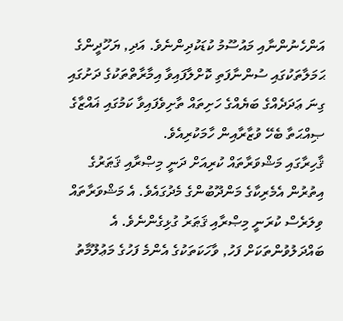އަންހެނުންނާއި މައުސޫމު ކުޑަކުދިންނެވެ. އަދި, ޔަހޫދީންގެ ޙަމަލާތަކުގައި ސުންނާފަތި ކޮށްލާފައިވާ އިމާރާތްތަކުގެ ދަށުގައި ގިނަ ޢަދަދެއްގެ ބަޔެއްގެ ހަށިތައް ތާށިވެފައިވާ ކަމުގައި ޣައްޒާގެ ޞިއްޙަތާ ބެހޭ ވުޒާރާއިން ހާމަކުރިއެވެ.
ޤާހިރާގައި މަޝްވަރާތައް ކުރިއަށް ދަނީ މިޞްރާއި ޤަޠަރުގެ އިތުރުން އެމެރިކާގެ މަންދޫބުންގެ މެދުގައެވެ. އެ މަޝްވަރާތައް ވިލަރެސް ކުރަނީ މިޞްރާއި ޤަޠަރު ގުޅިގެންނެވެ. އެ ބައްދަލުވުންތަކަށް ފަހު, ވާހަކަތަކުގެ އެންމެ ފަހުގެ މަޢުލޫމާތު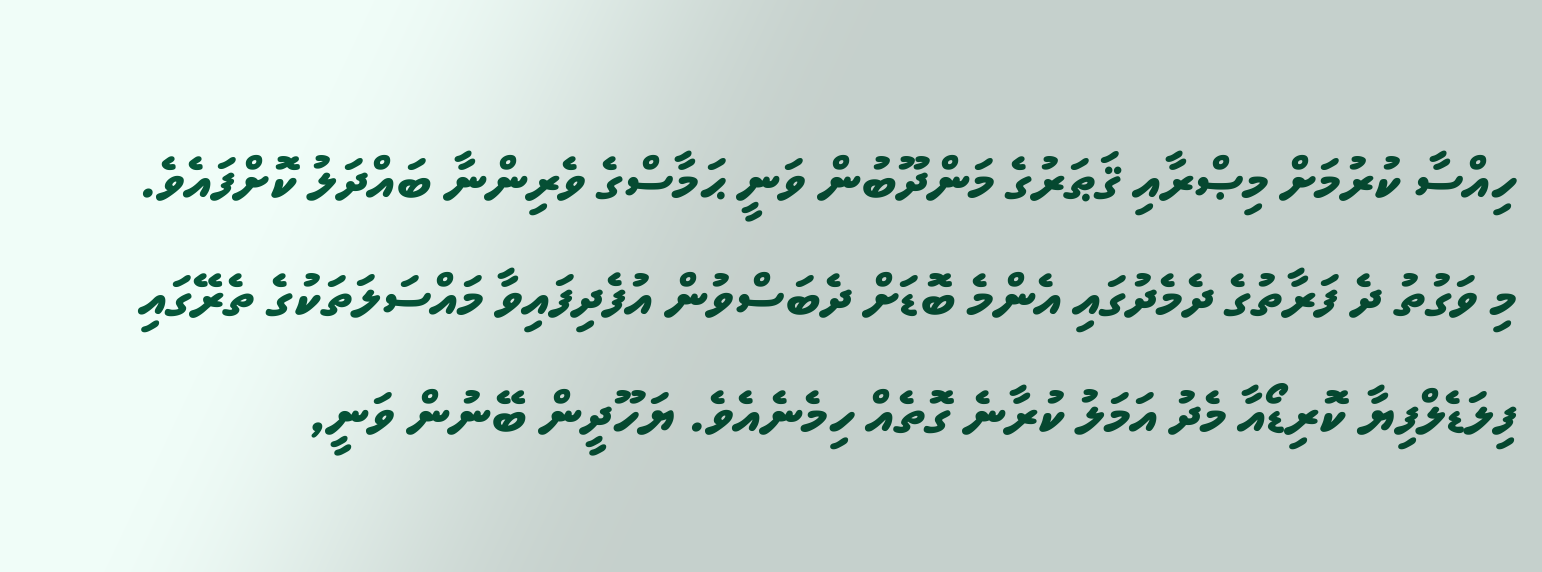ހިއްސާ ކުރުމަށް މިޞްރާއި ޤަޠަރުގެ މަންދޫބުން ވަނީ ޙަމާސްގެ ވެރިންނާ ބައްދަލު ކޮށްފައެވެ.
މި ވަގުތު ދެ ފަރާތުގެ ދެމެދުގައި އެންމެ ބޮޑަށް ދެބަސްވުން އުފެދިފައިވާ މައްސަލަތަކުގެ ތެރޭގައި ފިލަޑެލްފިޔާ ކޮރިޑޯއާ މެދު އަމަލު ކުރާނެ ގޮތެއް ހިމެނެއެވެ. ޔަހޫދީން ބޭނުން ވަނީ,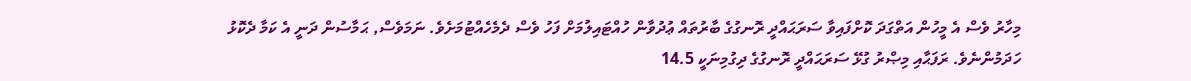މިހާރު ވެސް އެ މީހުން އަތްގަދަ ކޮށްފައިވާ ސަރަޙައްދީ ރޮނގުގެ ބާރުތައް ޢުދުވާން ހުއްޓައިލުމަށް ފަހު ވެސް ދެމެހެއްޓުމަށެވެ. ނަމަވެސް, ޙަމާސުން ދަނީ އެ ކަމާ ދެކޮޅު ހަދަމުންނެވެ. ރަފަޙާއި މިޞްރު ގުޅޭ ސަރަޙައްދީ ރޮނގުގެ ދިގުމިނަކީ 14.5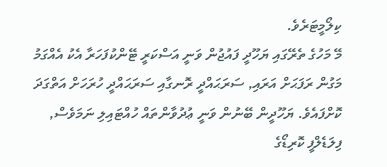ކިލޯމީޓަރެވެ.
މޭ މަހުގެ ތެރޭގައި ޔަހޫދީ ފައުޖުން ވަނީ އަސްކަރީ ޓޭންކުފަހަރާ އެކު އެއްގަމު މަގުން ރަފަޙަށް އަރައި, ސަރަޙައްދީ ރޮނގާއި ސަރަޙައްދީ ހުރަހަށް އަތްގަދަ ކޮށްފައެވެ. ޔަހޫދީން ބޭނުން ވަނީ ޢުދުވާންތައް ހުއްޓައިލި ނަމަވެސް, ފިލަޑެލްފީ ކޮރިޑޯގެ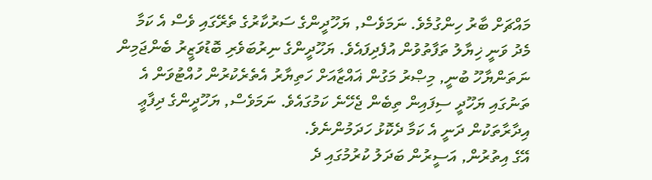މައްޗަށް ބާރު ހިންގުމެވެ. ނަމަވެސް, ޔަހޫދީންގެ ސަރުކާރުގެ ތެރޭގައި ވެސް އެ ކަމާ މެދު ވަނީ ޚިޔާލު ތަފާތުވުން އުފެދިފައެވެ. ޔަހޫދީންގެ ނިރުބަވެރި ބޮޑުވަޒީރު ބެންޖަމިން ނަތަންޔާހޫ ބުނީ, މިޞްރު މަގުން ޣައްޒާއަށް ހަތިޔާރު އެތެރެކުރުން ހުއްޓުވަން އެ ތަނުގައި ޔަހޫދީ ސިފައިން ތިބެން ޖެހޭނެ ކަމުގައެވެ. ނަމަވެސް, ޔަހޫދީންގެ ދިފާޢީ އިދާރާތަކުން ދަނީ އެ ކަމާ ދެކޮޅު ހަދަމުންނެވެ.
އޭގެ އިތުރުން, އަސީރުން ބަދަލު ކުރުމުގައި ދެ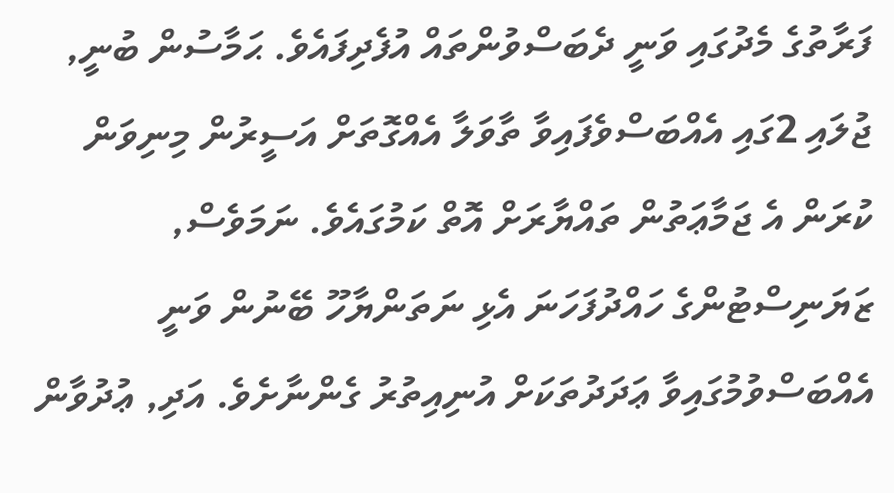ފަރާތުގެ މެދުގައި ވަނީ ދެބަސްވުންތައް އުފެދިފައެވެ. ޙަމާސުން ބުނީ, ޖުލައި 2ގައި އެއްބަސްވެފައިވާ ތާވަލާ އެއްގޮތަށް އަސީރުން މިނިވަން ކުރަން އެ ޖަމާޢަތުން ތައްޔާރަށް އޮތް ކަމުގައެވެ. ނަމަވެސް, ޒަޔަނިސްޓުންގެ ހައްދުފަހަނަ އެޅި ނަތަންޔާހޫ ބޭނުން ވަނީ އެއްބަސްވުމުގައިވާ ޢަދަދުތަކަށް އުނިއިތުރު ގެންނާށެވެ. އަދި, ޢުދުވާން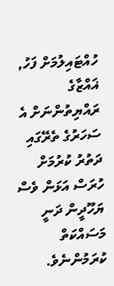ހުއްޓައިލުމަށް ފަހު, ޣައްޒާގެ ރައްޔިތުންނަށް އެ ސަހަރުގެ ތެރޭގައި ދަތުރު ކުރުމަށް ހުރަސް އަޅަން ވެސް ޔަހޫދީން ދަނީ މަސައްކަތް ކުރަމުންނެވެ.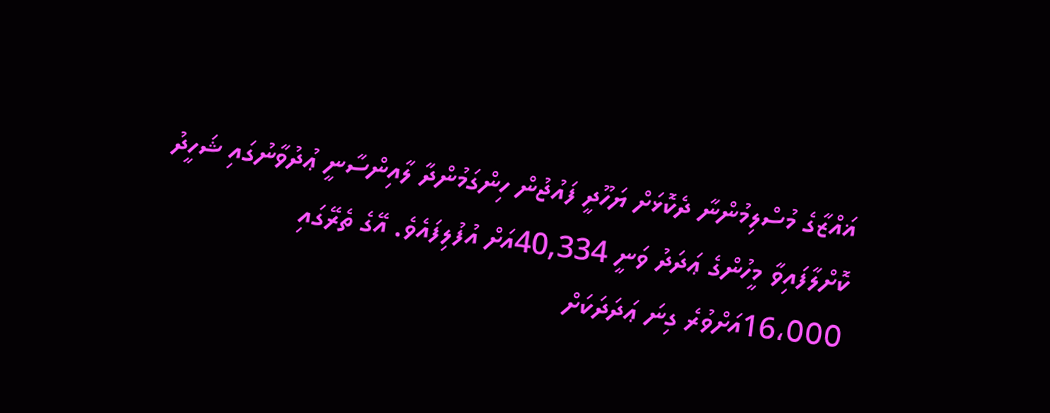ޣައްޒާގެ މުސްލިމުންނާ ދެކޮޅަށް ޔަހޫދީ ފައުޖުން ހިންގަމުންދާ ލާއިންސާނީ ޢުދުވާނުގައި ޝަހީދު ކޮށްލާފައިވާ މީހުންގެ ޢަދަދު ވަނީ 40,334އަށް އުފުލިފައެވެ. އޭގެ ތެރޭގައި 16،000އަށްވުރެ ގިނަ ޢަދަދަކަށް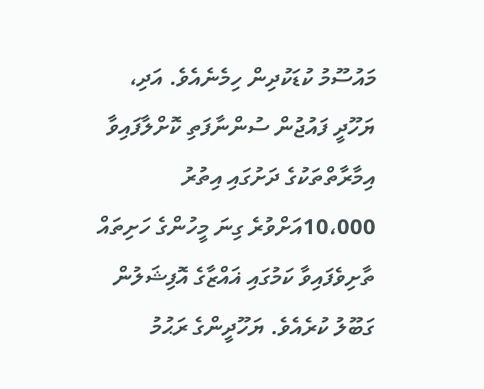މައުސޫމު ކުޑަކުދިން ހިމެނެއެވެ. އަދި، ޔަހޫދީ ފައުޖުން ސުންނާފަތި ކޮށްލާފައިވާ އިމާރާތްތަކުގެ ދަށުގައި އިތުރު 10،000އަށްވުރެ ގިނަ މީހުންގެ ހަށިތައް ތާށިވެފައިވާ ކަމުގައި ޣައްޒާގެ އޮފިޝަލުން ގަބޫލު ކުރެއެވެ. ޔަހޫދީންގެ ރަޙުމު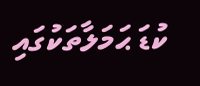ކުޑަ ޙަމަލާތަކުގައި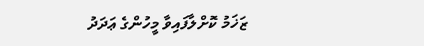ޒަޚަމު ކޮށްލާފައިވާ މީހުންގެ ޢަދަދު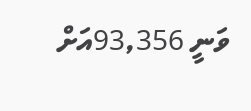ވަނީ 93,356އަށް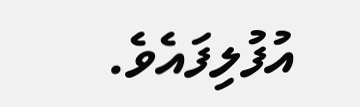އުފުލިފައެވެ.